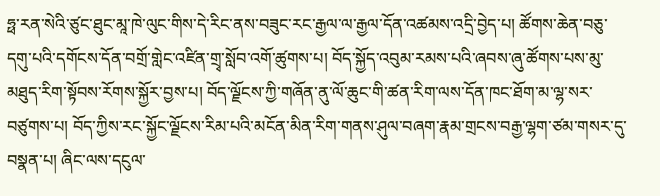ཧྥ་རན་སེའི་ཙུང་ཐུང་མཱ་ཁེ་ལུང་གིས་དེ་རིང་ནས་བཟུང་རང་རྒྱལ་ལ་རྒྱལ་དོན་འཚམས་འདྲི་བྱེད་པ། ཚོགས་ཆེན་བཅུ་དགུ་པའི་དགོངས་དོན་བགྲོ་གླེང་འཛིན་གྲྭ་སློབ་འགོ་ཚུགས་པ། བོད་སྐྱོད་འབུམ་རམས་པའི་ཞབས་ཞུ་ཚོགས་པས་མུ་མཐུད་རིག་སྟོབས་རོགས་སྐྱོར་བྱས་པ། བོད་ལྗོངས་ཀྱི་གཞོན་ནུ་ལོ་ཆུང་གི་ཚན་རིག་ལས་དོན་ཁང་ཐོག་མ་ལྷ་སར་བཙུགས་པ། བོད་ཀྱིས་རང་སྐྱོང་ལྗོངས་རིམ་པའི་མངོན་མིན་རིག་གནས་ཤུལ་བཞག་རྣམ་གྲངས་བརྒྱ་ལྷག་ཙམ་གསར་དུ་བསྣན་པ། ཞིང་ལས་དངུལ་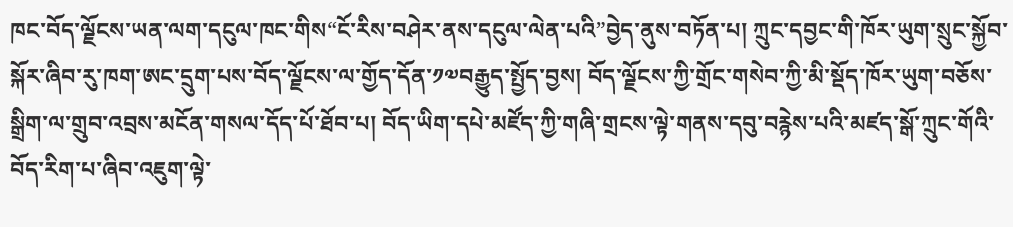ཁང་བོད་ལྗོངས་ཡན་ལག་དངུལ་ཁང་གིས“ངོ་རིས་བཤེར་ནས་དངུལ་ལེན་པའི”བྱེད་ནུས་བཏོན་པ། ཀྲུང་དབྱང་གི་ཁོར་ཡུག་སྲུང་སྐྱོབ་སྐོར་ཞིབ་རུ་ཁག་ཨང་དྲུག་པས་བོད་ལྗོངས་ལ་གྱོད་དོན་༡༧བརྒྱུད་སྤྱོད་བྱས། བོད་ལྗོངས་ཀྱི་གྲོང་གསེབ་ཀྱི་མི་སྡོད་ཁོར་ཡུག་བཅོས་སྒྲིག་ལ་གྲུབ་འབྲས་མངོན་གསལ་དོད་པོ་ཐོབ་པ། བོད་ཡིག་དཔེ་མཛོད་ཀྱི་གཞི་གྲངས་ལྟེ་གནས་དབུ་བརྙེས་པའི་མཛད་སྒོ་ཀྲུང་གོའི་བོད་རིག་པ་ཞིབ་འཇུག་ལྟེ་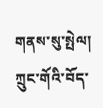གནས་སུ་སྤེལ།
ཀྲུང་གོའི་བོད་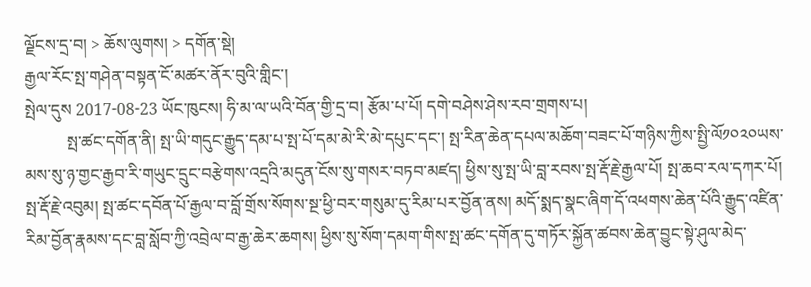ལྗོངས་དྲ་བ། > ཆོས་ལུགས། > དགོན་སྡེ།
རྒྱལ་རོང་སྤ་གཤེན་བསྟན་ངོ་མཚར་ནོར་བུའི་གླིང་།
སྤེལ་དུས 2017-08-23 ཡོང་ཁུངས། ཧི་མ་ལ་ཡའི་བོན་གྱི་དྲ་བ། རྩོམ་པ་པོ། དགེ་བཤེས་ཤེས་རབ་གྲགས་པ།
          སྤ་ཚང་དགོན་ནི། སྤ་ཡི་གདུང་རྒྱུད་དམ་པ་སྤ་པོ་དམ་མེ་རི་མེ་དཔུང་དང་། སྤ་རིན་ཆེན་དཔལ་མཆོག་བཟང་པོ་གཉིས་ཀྱིས་སྤྱི་ལོ༡༠༢༠ཡས་མས་སུ་ཉ་གྱང་རྒྱབ་རི་གཡུང་དྲུང་བརྩེགས་འདྲའི་མདུན་ངོས་སུ་གསར་བཏབ་མཛད། ཕྱིས་སུ་སྤ་ཡི་བླ་རབས་སྤ་རྡོ་རྗེ་རྒྱལ་པོ། སྤ་ཆབ་རལ་དཀར་པོ། སྤ་རྡོ་རྗེ་འབུམ། སྤ་ཚང་དབོན་པོ་རྒྱལ་བ་བློ་གྲོས་སོགས་སྔ་ཕྱི་བར་གསུམ་དུ་རིམ་པར་བྱོན་ནས། མདོ་སྨད་སྣང་ཞིག་དོ་འཕགས་ཆེན་པོའི་རྒྱུད་འཛིན་རིམ་བྱོན་རྣམས་དང་བླ་སློབ་ཀྱི་འབྲེལ་བ་རྒྱ་ཆེར་ཆགས། ཕྱིས་སུ་སོག་དམག་གིས་སྤ་ཚང་དགོན་དུ་གཏོར་སྐྱོན་ཚབས་ཆེན་བྱུང་སྟེ་ཤུལ་མེད་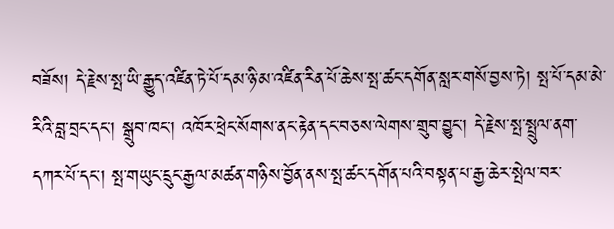བཟོས། དེ་རྗེས་སྤ་ཡི་རྒྱུད་འཛིན་ཏེ་པོ་དམ་ཉི་མ་འཛིན་རིན་པོ་ཆེས་སྤ་ཚང་དགོན་སླར་གསོ་བྱས་ཏེ། སྤ་པོ་དམ་མེ་རིའི་བླ་བྲང་དང་། སྒྲུབ་ཁང་། འཁོར་ཕྲེང་སོགས་ནང་རྟེན་དང་བཅས་ལེགས་གྲུབ་བྱུང་། དེ་རྗེས་སྤ་སྤྲུལ་ནག་དཀར་པོ་དང་། སྤ་གཡུང་དྲུང་རྒྱལ་མཚན་གཉིས་བྱོན་ནས་སྤ་ཚང་དགོན་པའི་བསྟན་པ་རྒྱ་ཆེར་སྤེལ་བར་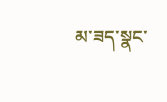མ་ཟད་སྣང་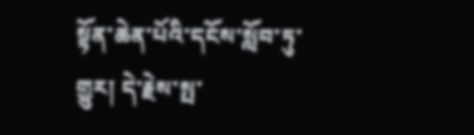སྟོན་ཆེན་པོའི་དངོས་སློབ་ཏུ་གྱུར། དེ་རྗེས་སྤ་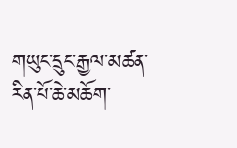གཡུང་དྲུང་རྒྱལ་མཚན་རིན་པོ་ཆེ་མཆོག་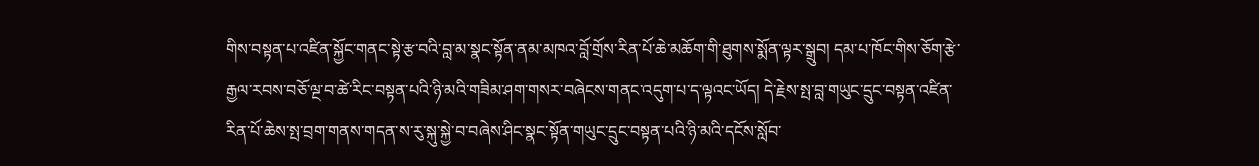གིས་བསྟན་པ་འཛིན་སྐྱོང་གནང་སྟེ་རྩ་བའི་བླ་མ་སྣང་སྟོན་ནམ་མཁའ་བློ་གྲོས་རིན་པོ་ཆེ་མཆོག་གི་ཐུགས་སྨོན་ལྟར་སྒྲུབ། དམ་པ་ཁོང་གིས་ཅོག་རྩེ་རྒྱལ་རབས་བཅོ་ལྔ་བ་ཚེ་རིང་བསྟན་པའི་ཉི་མའི་གཟིམ་ཤག་གསར་བཞེངས་གནང་འདུག་པ་ད་ལྟའང་ཡོད། དེ་རྗེས་སྤ་བླ་གཡུང་དྲུང་བསྟན་འཛིན་རིན་པོ་ཆེས་སྤ་བྲག་གནས་གདན་ས་རུ་སྐུ་སྐྱེ་བ་བཞེས་ཤིང་སྣང་སྟོན་གཡུང་དྲུང་བསྟན་པའི་ཉི་མའི་དངོས་སློབ་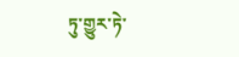ཏུ་གྱུར་ཏེ་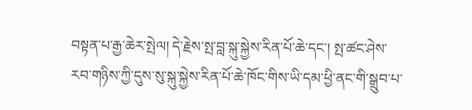བསྟན་པ་རྒྱ་ཆེར་སྤེལ། དེ་རྗེས་སྤ་བླ་སྐུ་སྐྱེས་རིན་པོ་ཆེ་དང་། སྤ་ཚང་ཤེས་རབ་གཉིས་ཀྱི་དུས་སུ་སྐུ་སྐྱེས་རིན་པོ་ཆེ་ཁོང་གིས་ཡི་དམ་ཕྱི་ནང་གི་སྒྲུབ་པ་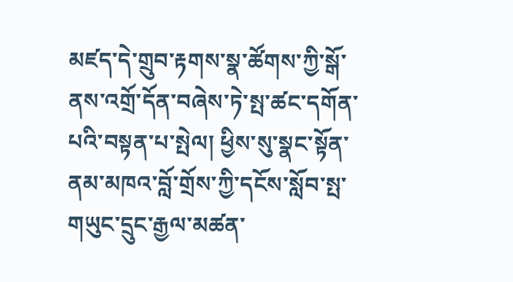མཛད་དེ་གྲུབ་རྟགས་སྣ་ཚོགས་ཀྱི་སྒོ་ནས་འགྲོ་དོན་བཞེས་ཏེ་སྤ་ཚང་དགོན་པའི་བསྟན་པ་སྤེལ། ཕྱིས་སུ་སྣང་སྟོན་ནམ་མཁའ་བློ་གྲོས་ཀྱི་དངོས་སློབ་སྤ་གཡུང་དྲུང་རྒྱལ་མཚན་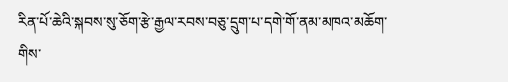རིན་པོ་ཆེའི་སྐབས་སུ་ཅོག་རྩེ་རྒྱལ་རབས་བཅུ་དྲུག་པ་དགེ་གོ་ནམ་མཁའ་མཆོག་གིས་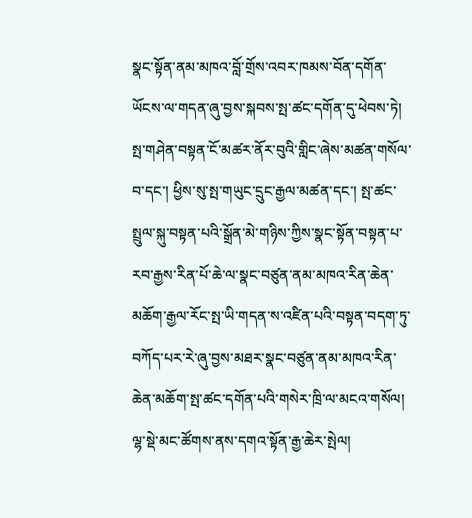སྣང་སྟོན་ནམ་མཁའ་བློ་གྲོས་འབར་ཁམས་བོན་དགོན་ཡོངས་ལ་གདན་ཞུ་བྱས་སྐབས་སྤ་ཚང་དགོན་དུ་ཕེབས་ཏེ། སྤ་གཤེན་བསྟན་ངོ་མཚར་ནོར་བུའི་གླིང་ཞེས་མཚན་གསོལ་བ་དང་། ཕྱིས་སུ་སྤ་གཡུང་དྲུང་རྒྱལ་མཚན་དང་། སྤ་ཚང་སྤྲུལ་སྐུ་བསྟན་པའི་སྒྲོན་མེ་གཉིས་ཀྱིས་སྣང་སྟོན་བསྟན་པ་རབ་རྒྱས་རིན་པོ་ཆེ་ལ་སྣང་བཙུན་ནམ་མཁའ་རིན་ཆེན་མཆོག་རྒྱལ་རོང་སྤ་ཡི་གདན་ས་འཛིན་པའི་བསྟན་བདག་ཏུ་བཀོད་པར་རེ་ཞུ་བྱས་མཐར་སྣང་བཙུན་ནམ་མཁའ་རིན་ཆེན་མཆོག་སྤ་ཚང་དགོན་པའི་གསེར་ཁྲི་ལ་མངའ་གསོལ། ལྷ་སྡེ་མང་ཚོགས་ནས་དགའ་སྟོན་རྒྱ་ཆེར་སྤེལ།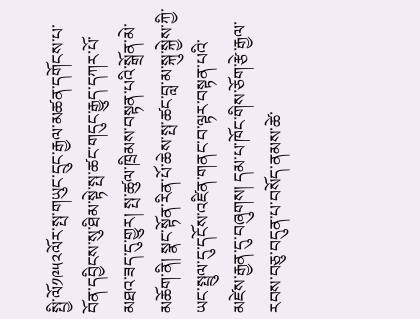སྤྱི་ལོ༡༩༥༢ལོར་སྤ་གཡུང་དྲུང་རྒྱལ་མཚན་དགོངས་པ་བོན་དབྱིངས་སུ་ཐིམ་སྟེ་སྤ་ཚང་གདུང་རྒྱུད་དཀར་པོ་མཐའ་ཟད་དུ་གྱུར། སྤ་ཚུལ་ཁྲིམས་བསྟན་པའི་སྒྲོན་མེ་མཆོག་ནི། སྣང་སྟོན་རིན་པོ་ཆེས་སྤ་ཚང་བླ་མ་སྐུ་སྐྱེས་ཀྱི་ཡང་སྤྲུལ་དུ་དངོས་འཛིན་གནང་བ་ལྟར་བསྟན་པའི་མཛེས་རྒྱན་དུ་བཞུགས། དམ་པ་ཁོང་གིས་ཅོག་རྩེ་རྒྱལ་རབས་བཅུ་བདུན་པ་བསོད་ནམས་ཚེ་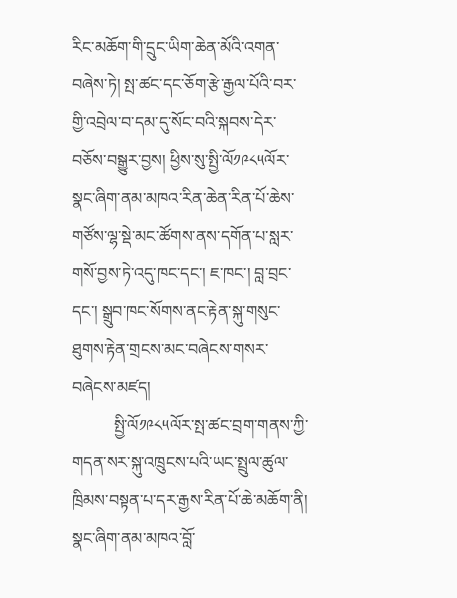རིང་མཆོག་གི་དྲུང་ཡིག་ཆེན་མོའི་འགན་བཞེས་ཏེ། སྤ་ཚང་དང་ཅོག་རྩེ་རྒྱལ་པོའི་བར་གྱི་འབྲེལ་བ་དམ་དུ་སོང་བའི་སྐབས་དེར་བཅོས་བསྒྱུར་བྱས། ཕྱིས་སུ་སྤྱི་ལོ༡༩༨༥ལོར་སྣང་ཞིག་ནམ་མཁའ་རིན་ཆེན་རིན་པོ་ཆེས་གཙོས་ལྷ་སྡེ་མང་ཚོགས་ནས་དགོན་པ་སླར་གསོ་བྱས་ཏེ་འདུ་ཁང་དང་། ཇ་ཁང་། བླ་བྲང་དང་། སྒྲུབ་ཁང་སོགས་ནང་རྟེན་སྐུ་གསུང་ཐུགས་རྟེན་གྲངས་མང་བཞེངས་གསར་བཞེངས་མཛད།
          སྤྱི་ལོ༡༩༨༥ལོར་སྤ་ཚང་བྲག་གནས་ཀྱི་གདན་སར་སྐུ་འཁྲུངས་པའི་ཡང་སྤྲུལ་ཚུལ་ཁྲིམས་བསྟན་པ་དར་རྒྱས་རིན་པོ་ཆེ་མཆོག་ནི། སྣང་ཞིག་ནམ་མཁའ་བློ་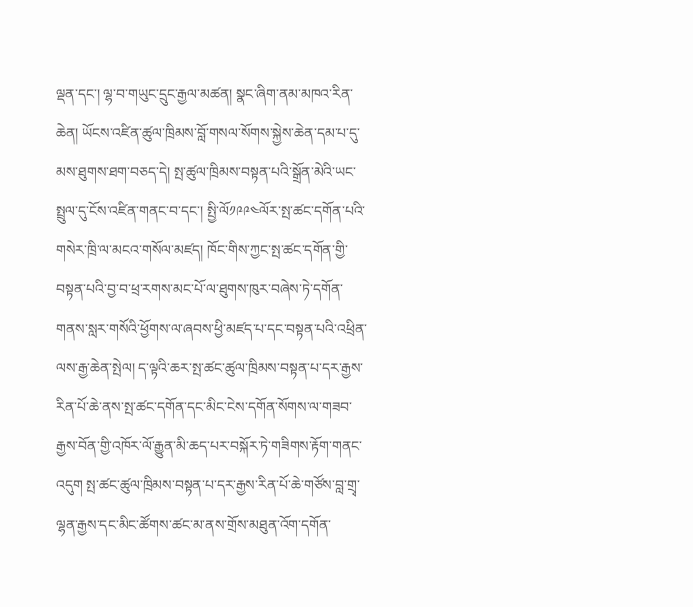ལྡན་དང་། ལྷ་བ་གཡུང་དྲུང་རྒྱལ་མཚན། སྣང་ཞིག་ནམ་མཁའ་རིན་ཆེན། ཡོངས་འཛིན་ཚུལ་ཁྲིམས་བློ་གསལ་སོགས་སྐྱེས་ཆེན་དམ་པ་དུ་མས་ཐུགས་ཐག་བཅད་དེ། སྤ་ཚུལ་ཁྲིམས་བསྟན་པའི་སྒྲོན་མེའི་ཡང་སྤྲུལ་དུ་ངོས་འཛིན་གནང་བ་དང་། སྤྱི་ལོ༡༩༩༤ལོར་སྤ་ཚང་དགོན་པའི་གསེར་ཁྲི་ལ་མངའ་གསོལ་མཛད། ཁོང་གིས་ཀྱང་སྤ་ཚང་དགོན་གྱི་བསྟན་པའི་བྱ་བ་ཕྲ་རགས་མང་པོ་ལ་ཐུགས་ཁུར་བཞེས་ཏེ་དགོན་གནས་སླར་གསོའི་ཕྱོགས་ལ་ཞབས་ཕྱི་མཛད་པ་དང་བསྟན་པའི་འཕྲིན་ལས་རྒྱ་ཆེན་སྤེལ། ད་ལྟའི་ཆར་སྤ་ཚང་ཚུལ་ཁྲིམས་བསྟན་པ་དར་རྒྱས་རིན་པོ་ཆེ་ནས་སྤ་ཚང་དགོན་དང་མིང་ངེས་དགོན་སོགས་ལ་གཟབ་རྒྱས་བོན་གྱི་འཁོར་ལོ་རྒྱུན་མི་ཆད་པར་བསྐོར་ཏེ་གཟིགས་རྟོག་གནང་འདུག སྤ་ཚང་ཚུལ་ཁྲིམས་བསྟན་པ་དར་རྒྱས་རིན་པོ་ཆེ་གཙོས་བླ་གྲྭ་ལྷན་རྒྱས་དང་མིང་ཚོགས་ཚང་མ་ནས་གྲོས་མཐུན་འོག་དགོན་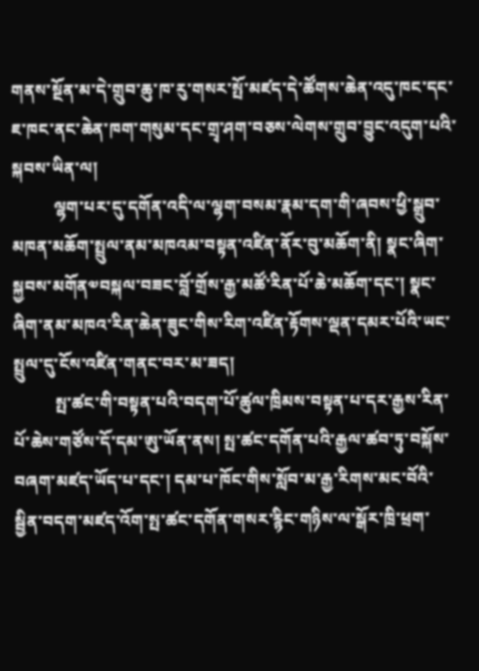གནས་སྔོན་མ་དེ་གྲུབ་ཆུ་ཁ་རུ་གསར་སྤོ་མཛད་དེ་ཚོགས་ཆེན་འདུ་ཁང་དང་ཇ་ཁང་ནང་ཆེན་ཁག་གསུམ་དང་གྲྭ་ཤག་བཅས་ལེགས་གྲུབ་བྱུང་འདུག་པའི་སྐབས་ཡིན་ལ།
          ལྷག་པར་དུ་དགོན་འདི་ལ་ལྷག་བསམ་རྣམ་དག་གི་ཞབས་ཕྱི་སྒྲུབ་མཁན་མཆོག་སྤྲུལ་ནམ་མཁའམ་བསྟན་འཛིན་ནོར་བུ་མཆོག་ནི། སྣང་ཞིག་སྐྱབས་མགོན༧བསྐལ་བཟང་བློ་གྲོས་རྒྱ་མཚོ་རིན་པོ་ཆེ་མཆོག་དང་། སྣང་ཞིག་ནམ་མཁའ་རིན་ཆེན་ཟུང་གིས་རིག་འཛིན་རྟོགས་ལྡན་དམར་པོའི་ཡང་སྤྲུལ་དུ་ངོས་འཛིན་གནང་བར་མ་ཟད།
          སྤ་ཚང་གི་བསྟན་པའི་བདག་པོ་ཚུལ་ཁྲིམས་བསྟན་པ་དར་རྒྱས་རིན་པོ་ཆེས་གཙོས་དོ་དམ་ཨུ་ཡོན་ནས། སྤ་ཚང་དགོན་པའི་རྒྱལ་ཚབ་ཏུ་བསྐོས་བཞག་མཛད་ཡོད་པ་དང་། དམ་པ་ཁོང་གིས་སློབ་མ་རྒྱ་རིགས་མང་བོའི་སྦྱིན་བདག་མཛད་འོག་སྤ་ཚང་དགོན་གསར་རྙིང་གཉིས་ལ་སྒོར་ཁྲི་ཕྲག་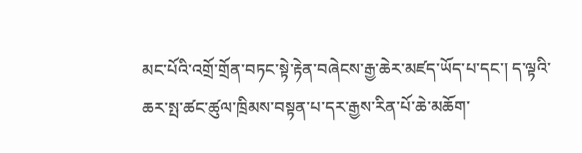མང་པོའི་འགྲོ་གྲོན་བཏང་སྟེ་རྟེན་བཞེངས་རྒྱ་ཆེར་མཛད་ཡོད་པ་དང་། ད་ལྟའི་ཆར་སྤ་ཚང་ཚུལ་ཁྲིམས་བསྟན་པ་དར་རྒྱས་རིན་པོ་ཆེ་མཆོག་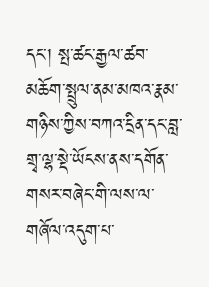དང་། སྤ་ཚང་རྒྱལ་ཚབ་མཆོག་སྤྲུལ་ནམ་མཁའ་རྣམ་གཉིས་ཀྱིས་བཀའ་དྲིན་དང་བླ་གྲྭ་ལྷ་སྡེ་ཡོངས་ནས་དགོན་གསར་བཞེང་གི་ལས་ལ་གཞོལ་འདུག་པ་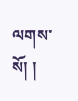ལགས་སོ། །